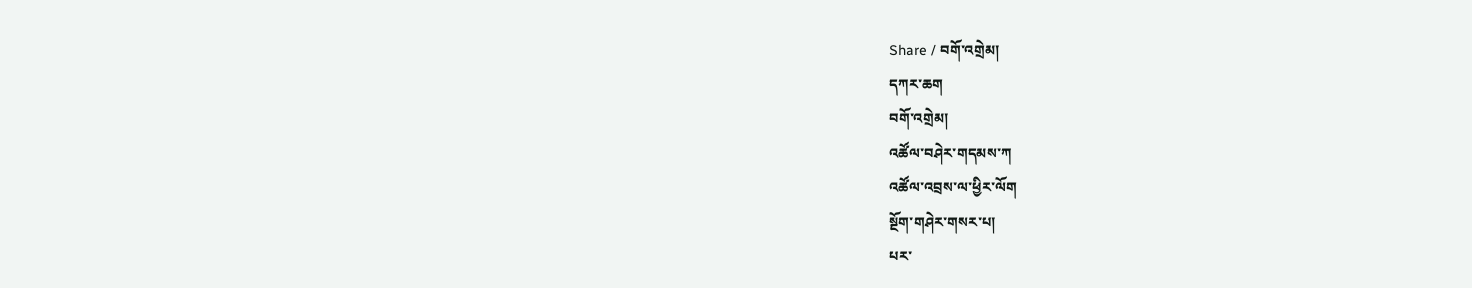Share / བགོ་འགྲེམ།
དཀར་ཆག
བགོ་འགྲེམ།
འཚོལ་བཤེར་གདམས་ཀ
འཚོལ་འབྲས་ལ་ཕྱིར་ལོག
སྔོག་གཤེར་གསར་པ།
པར་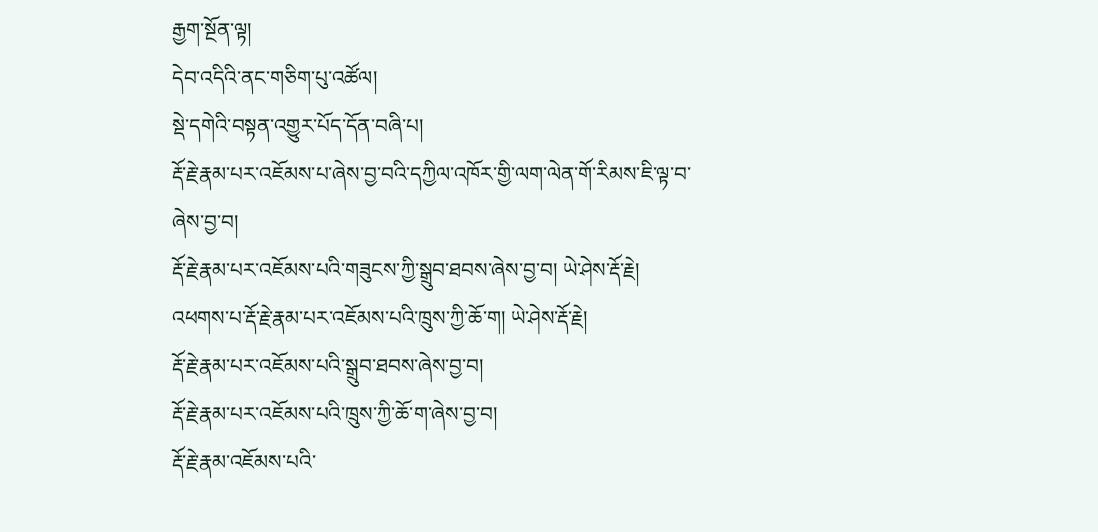རྒྱག་སྔོན་ལྟ།
དེབ་འདིའི་ནང་གཅིག་པུ་འཚོལ།
སྡེ་དགེའི་བསྟན་འགྱུར་པོད་དོན་བཞི་པ།
རྡོ་རྗེ་རྣམ་པར་འཇོམས་པ་ཞེས་བྱ་བའི་དཀྱིལ་འཁོར་གྱི་ལག་ལེན་གོ་རིམས་ཇི་ལྟ་བ་ཞེས་བྱ་བ།
རྡོ་རྗེ་རྣམ་པར་འཇོམས་པའི་གཟུངས་ཀྱི་སྒྲུབ་ཐབས་ཞེས་བྱ་བ། ཡེ་ཤེས་རྡོ་རྗེ།
འཕགས་པ་རྡོ་རྗེ་རྣམ་པར་འཇོམས་པའི་ཁྲུས་ཀྱི་ཆོ་ག། ཡེ་ཤེས་རྡོ་རྗེ།
རྡོ་རྗེ་རྣམ་པར་འཇོམས་པའི་སྒྲུབ་ཐབས་ཞེས་བྱ་བ།
རྡོ་རྗེ་རྣམ་པར་འཇོམས་པའི་ཁྲུས་ཀྱི་ཆོ་ག་ཞེས་བྱ་བ།
རྡོ་རྗེ་རྣམ་འཇོམས་པའི་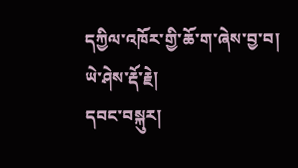དཀྱིལ་འཁོར་གྱི་ཆོ་ག་ཞེས་བྱ་བ། ཡེ་ཤེས་རྡོ་རྗེ།
དབང་བསྐུར།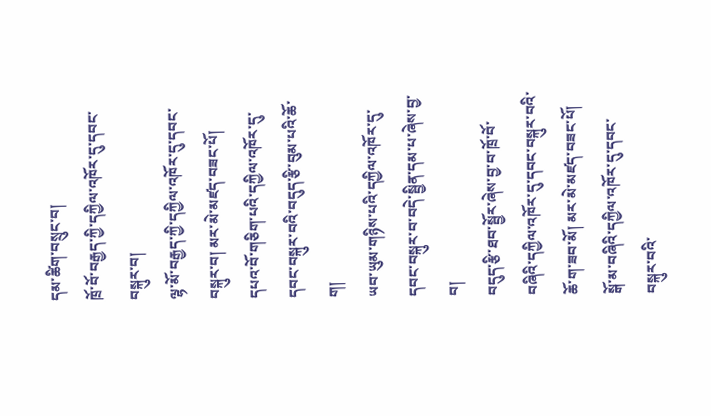དམ་ཚིག་བསྲུང་བ།
ཁྲོ་བོ་བརྒྱད་ཀྱི་དཀྱིལ་འཁོར་དུ་དབང་བསྐུར་བ།
ལྷ་མོ་བརྒྱད་ཀྱི་དཀྱིལ་འཁོར་དུ་དབང་བསྐུར་བ། མར་མེ་མཛད་བཟང་པོ།
དཔའ་བོ་གཅིག་པའི་དཀྱིལ་འཁོར་དུ་དབང་བསྐུར་བའི་བདུད་རྩི་བུམ་པའི་ཆོ་ག།
ཡབ་ཡུམ་གཉིས་པའི་དཀྱིལ་འཁོར་དུ་དབང་བསྐུར་བ་བདེ་སྦྱིན་དམ་པ་ཞེས་བྱ་བ།
བདུད་རྩི་ཐབ་སྦྱོར་ཞེས་བྱ་བ་ཁྲོ་བོ་བཞིའི་དཀྱིལ་འཁོར་དུ་དབང་བསྐུར་བའི་ཆོ་ག་ཟབ་མོ། མར་མེ་མཛད་བཟང་པོ།
སྒོ་མ་བཞིའི་དཀྱིལ་འཁོར་དུ་དབང་བསྐུར་བའི་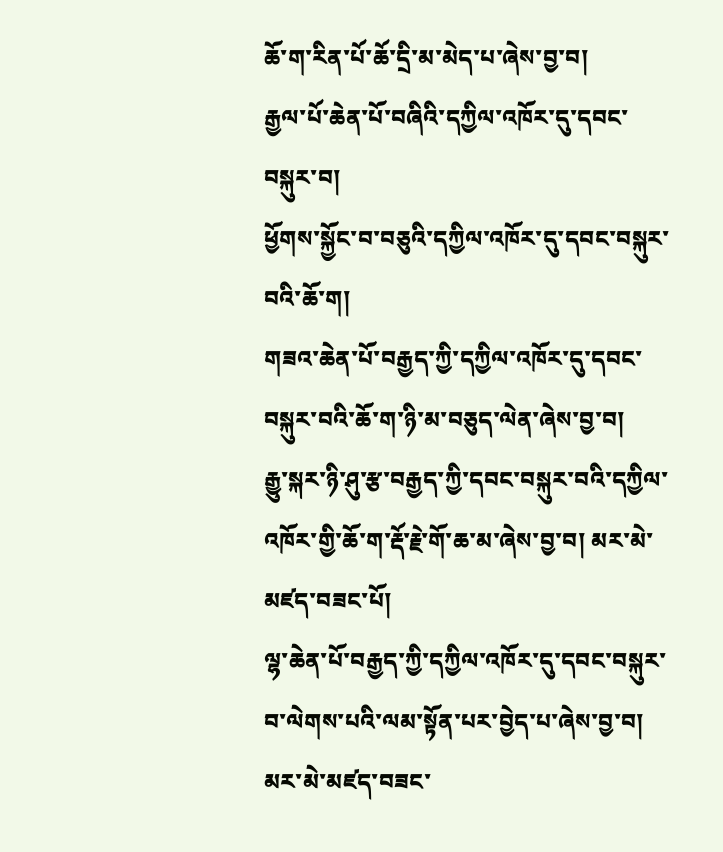ཆོ་ག་རིན་པོ་ཆོ་དྲི་མ་མེད་པ་ཞེས་བྱ་བ།
རྒྱལ་པོ་ཆེན་པོ་བཞིའི་དཀྱིལ་འཁོར་དུ་དབང་བསྐུར་བ།
ཕྱོགས་སྐྱོང་བ་བཅུའི་དཀྱིལ་འཁོར་དུ་དབང་བསྐུར་བའི་ཆོ་ག།
གཟའ་ཆེན་པོ་བརྒྱད་ཀྱི་དཀྱིལ་འཁོར་དུ་དབང་བསྐུར་བའི་ཆོ་ག་ཉི་མ་བཅུད་ལེན་ཞེས་བྱ་བ།
རྒྱུ་སྐར་ཉི་ཤུ་རྩ་བརྒྱད་ཀྱི་དབང་བསྐུར་བའི་དཀྱིལ་འཁོར་གྱི་ཆོ་ག་རྡོ་རྗེ་གོ་ཆ་མ་ཞེས་བྱ་བ། མར་མེ་མཛད་བཟང་པོ།
ལྷ་ཆེན་པོ་བརྒྱད་ཀྱི་དཀྱིལ་འཁོར་དུ་དབང་བསྐུར་བ་ལེགས་པའི་ལམ་སྟོན་པར་བྱེད་པ་ཞེས་བྱ་བ། མར་མེ་མཛད་བཟང་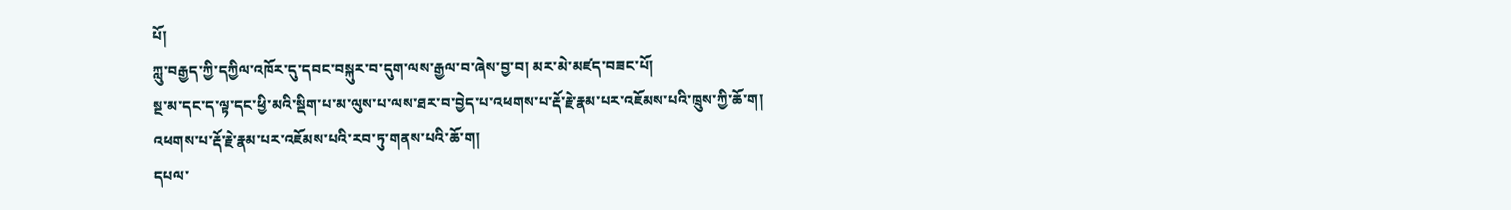པོ།
ཀླུ་བརྒྱད་ཀྱི་དཀྱིལ་འཁོར་དུ་དབང་བསྐུར་བ་དུག་ལས་རྒྱལ་བ་ཞེས་བྱ་བ། མར་མེ་མཛད་བཟང་པོ།
སྔ་མ་དང་ད་ལྟ་དང་ཕྱི་མའི་སྡིག་པ་མ་ལུས་པ་ལས་ཐར་བ་བྱེད་པ་འཕགས་པ་རྡོ་རྗེ་རྣམ་པར་འཇོམས་པའི་ཁྲུས་ཀྱི་ཆོ་ག།
འཕགས་པ་རྡོ་རྗེ་རྣམ་པར་འཇོམས་པའི་རབ་ཏུ་གནས་པའི་ཆོ་ག།
དཔལ་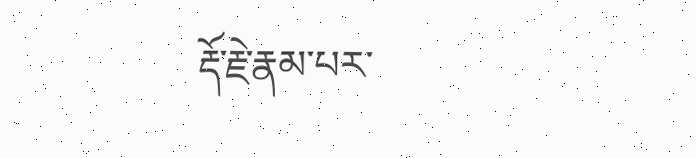རྡོ་རྗེ་རྣམ་པར་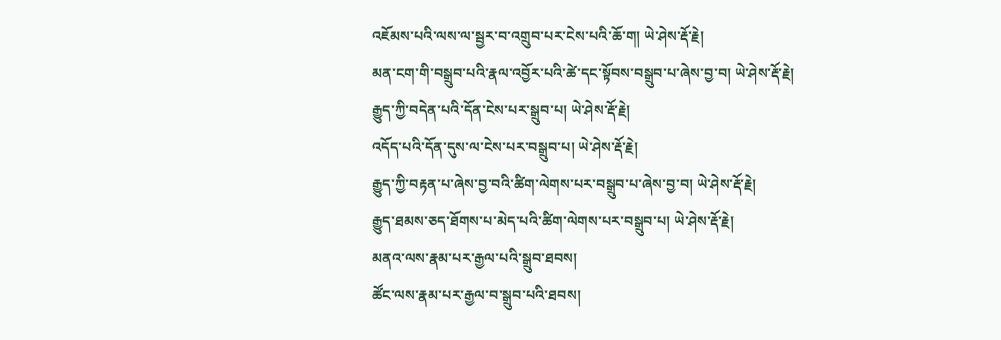འཇོམས་པའི་ལས་ལ་སྦྱར་བ་འགྲུབ་པར་ངེས་པའི་ཆོ་ག། ཡེ་ཤེས་རྡོ་རྗེ།
མན་ངག་གི་བསྒྲུབ་པའི་རྣལ་འབྱོར་པའི་ཚེ་དང་སྟོབས་བསྒྲུབ་པ་ཞེས་བྱ་བ། ཡེ་ཤེས་རྡོ་རྗེ།
རྒྱུད་ཀྱི་བདེན་པའི་དོན་ངེས་པར་སྒྲུབ་པ། ཡེ་ཤེས་རྡོ་རྗེ།
འདོད་པའི་དོན་དུས་ལ་ངེས་པར་བསྒྲུབ་པ། ཡེ་ཤེས་རྡོ་རྗེ།
རྒྱུད་ཀྱི་བརྟན་པ་ཞེས་བྱ་བའི་ཚིག་ལེགས་པར་བསྒྲུབ་པ་ཞེས་བྱ་བ། ཡེ་ཤེས་རྡོ་རྗེ།
རྒྱུད་ཐམས་ཅད་ཐོགས་པ་མེད་པའི་ཚིག་ལེགས་པར་བསྒྲུབ་པ། ཡེ་ཤེས་རྡོ་རྗེ།
མནའ་ལས་རྣམ་པར་རྒྱལ་པའི་སྒྲུབ་ཐབས།
ཚོང་ལས་རྣམ་པར་རྒྱལ་བ་སྒྲུབ་པའི་ཐབས།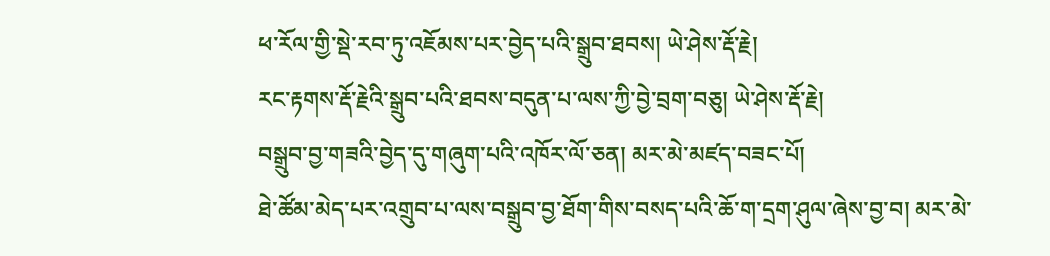ཕ་རོལ་གྱི་སྡེ་རབ་ཏུ་འཇོམས་པར་བྱེད་པའི་སྒྲུབ་ཐབས། ཡེ་ཤེས་རྡོ་རྗེ།
རང་རྟགས་རྡོ་རྗེའི་སྒྲུབ་པའི་ཐབས་བདུན་པ་ལས་ཀྱི་བྱེ་བྲག་བཅུ། ཡེ་ཤེས་རྡོ་རྗེ།
བསྒྲུབ་བྱ་གཟའི་བྱེད་དུ་གཞུག་པའི་འཁོར་ལོ་ཅན། མར་མེ་མཛད་བཟང་པོ།
ཐེ་ཚོམ་མེད་པར་འགྲུབ་པ་ལས་བསྒྲུབ་བྱ་ཐོག་གིས་བསད་པའི་ཆོ་ག་དྲག་ཤུལ་ཞེས་བྱ་བ། མར་མེ་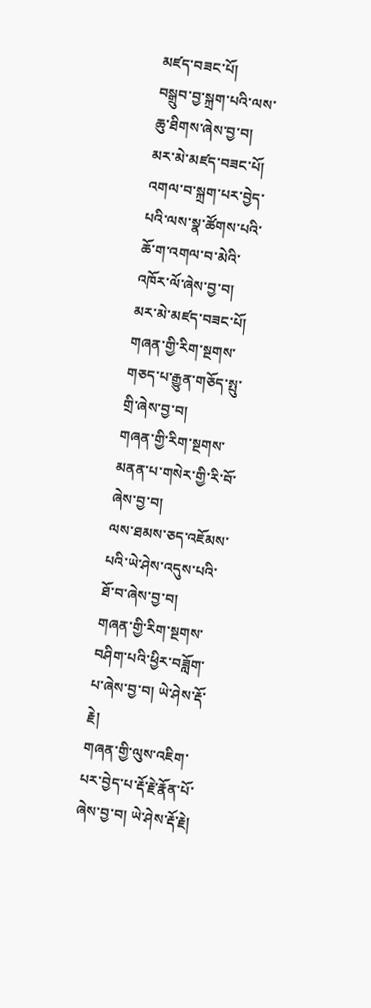མཛད་བཟང་པོ།
བསྒྲུབ་བྱ་སྐྲག་པའི་ལས་ཆུ་ཐིགས་ཞེས་བྱ་བ། མར་མེ་མཛད་བཟང་པོ།
འགལ་བ་སྐྲག་པར་བྱེད་པའི་ལས་སྣ་ཚོགས་པའི་ཆོ་ག་འགལ་བ་མེའི་འཁོར་ལོ་ཞེས་བྱ་བ། མར་མེ་མཛད་བཟང་པོ།
གཞན་གྱི་རིག་སྔགས་གཅད་པ་རྒྱུན་གཅོད་སྤུ་གྲི་ཞེས་བྱ་བ།
གཞན་གྱི་རིག་སྔགས་མནན་པ་གསེར་གྱི་རི་བོ་ཞེས་བྱ་བ།
ལས་ཐམས་ཅད་འཇོམས་པའི་ཡེ་ཤེས་འདུས་པའི་ཐོ་བ་ཞེས་བྱ་བ།
གཞན་གྱི་རིག་སྔགས་བཤིག་པའི་ཕྱིར་བཟློག་པ་ཞེས་བྱ་བ། ཡེ་ཤེས་རྡོ་རྗེ།
གཞན་གྱི་ལུས་འཇིག་པར་བྱེད་པ་རྡོ་རྗེ་རྣོན་པོ་ཞེས་བྱ་བ། ཡེ་ཤེས་རྡོ་རྗེ།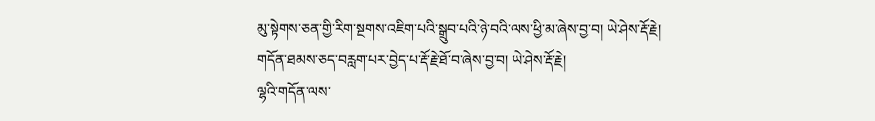མུ་སྟེགས་ཅན་གྱི་རིག་སྔགས་འཇིག་པའི་སྒྲུབ་པའི་ཉེ་བའི་ལས་ཕྱི་མ་ཞེས་བྱ་བ། ཡེ་ཤེས་རྡོ་རྗེ།
གདོན་ཐམས་ཅད་བརླག་པར་བྱེད་པ་རྡོ་རྗེ་ཐོ་བ་ཞེས་བྱ་བ། ཡེ་ཤེས་རྡོ་རྗེ།
ལྷའི་གདོན་ལས་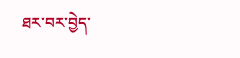ཐར་བར་བྱེད་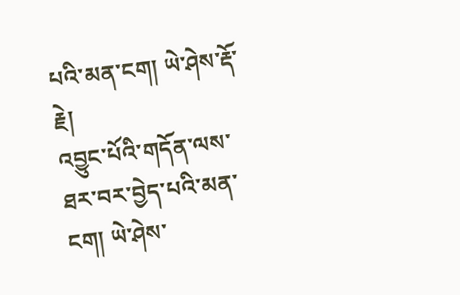པའི་མན་ངག། ཡེ་ཤེས་རྡོ་རྗེ།
འབྱུང་པོའི་གདོན་ལས་ཐར་བར་བྱེད་པའི་མན་ངག། ཡེ་ཤེས་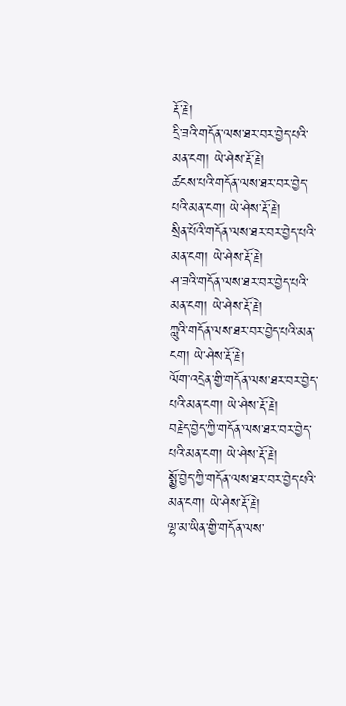རྡོ་རྗེ།
དྲི་ཟའི་གདོན་ལས་ཐར་བར་བྱེད་པའི་མན་ངག། ཡེ་ཤེས་རྡོ་རྗེ།
ཚངས་པའི་གདོན་ལས་ཐར་བར་བྱེད་པའི་མན་ངག། ཡེ་ཤེས་རྡོ་རྗེ།
སྲིན་པོའི་གདོན་ལས་ཐར་བར་བྱེད་པའི་མན་ངག། ཡེ་ཤེས་རྡོ་རྗེ།
ཤ་ཟའི་གདོན་ལས་ཐར་བར་བྱེད་པའི་མན་ངག། ཡེ་ཤེས་རྡོ་རྗེ།
ཀླུའི་གདོན་ལས་ཐར་བར་བྱེད་པའི་མན་ངག། ཡེ་ཤེས་རྡོ་རྗེ།
ལོག་འདྲེན་གྱི་གདོན་ལས་ཐར་བར་བྱེད་པའི་མན་ངག། ཡེ་ཤེས་རྡོ་རྗེ།
བརྗེད་བྱེད་ཀྱི་གདོན་ལས་ཐར་བར་བྱེད་པའི་མན་ངག། ཡེ་ཤེས་རྡོ་རྗེ།
སྨྱོ་བྱེད་ཀྱི་གདོན་ལས་ཐར་བར་བྱེད་པའི་མན་ངག། ཡེ་ཤེས་རྡོ་རྗེ།
ལྷ་མ་ཡིན་གྱི་གདོན་ལས་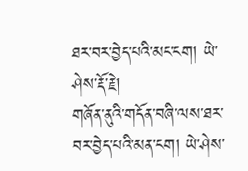ཐར་བར་བྱེད་པའི་མང་ངག། ཡེ་ཤེས་རྡོ་རྗེ།
གཞོན་ནུའི་གདོན་བཞི་ལས་ཐར་བར་བྱེད་པའི་མན་ངག། ཡེ་ཤེས་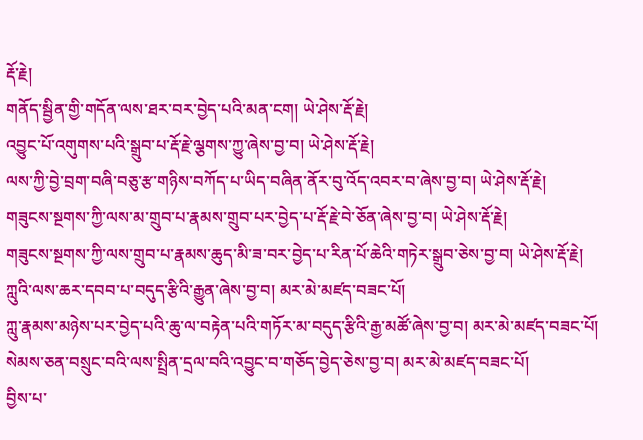རྡོ་རྗེ།
གནོད་སྦྱིན་གྱི་གདོན་ལས་ཐར་བར་བྱེད་པའི་མན་ངག། ཡེ་ཤེས་རྡོ་རྗེ།
འབྱུང་པོ་འགུགས་པའི་སྒྲུབ་པ་རྡོ་རྗེ་ལྕགས་ཀྱུ་ཞེས་བྱ་བ། ཡེ་ཤེས་རྡོ་རྗེ།
ལས་ཀྱི་བྱེ་བྲག་བཞི་བཅུ་རྩ་གཉིས་བཀོད་པ་ཡིད་བཞིན་ནོར་བུ་འོད་འབར་བ་ཞེས་བྱ་བ། ཡེ་ཤེས་རྡོ་རྗེ།
གཟུངས་སྔགས་ཀྱི་ལས་མ་གྲུབ་པ་རྣམས་གྲུབ་པར་བྱེད་པ་རྡོ་རྗེ་བེ་ཅོན་ཞེས་བྱ་བ། ཡེ་ཤེས་རྡོ་རྗེ།
གཟུངས་སྔགས་ཀྱི་ལས་གྲུབ་པ་རྣམས་ཆུད་མི་ཟ་བར་བྱེད་པ་རིན་པོ་ཆེའི་གཏེར་སྒྲུབ་ཅེས་བྱ་བ། ཡེ་ཤེས་རྡོ་རྗེ།
ཀླུའི་ལས་ཆར་དབབ་པ་བདུད་རྩིའི་རྒྱུན་ཞེས་བྱ་བ། མར་མེ་མཛད་བཟང་པོ།
ཀླུ་རྣམས་མཉེས་པར་བྱེད་པའི་ཆུ་ལ་བརྟེན་པའི་གཏོར་མ་བདུད་རྩིའི་རྒྱ་མཚོ་ཞེས་བྱ་བ། མར་མེ་མཛད་བཟང་པོ།
སེམས་ཅན་བསྲུང་བའི་ལས་སྤྲིན་དྲལ་བའི་འབྱུང་བ་གཅོད་བྱེད་ཅེས་བྱ་བ། མར་མེ་མཛད་བཟང་པོ།
བྱིས་པ་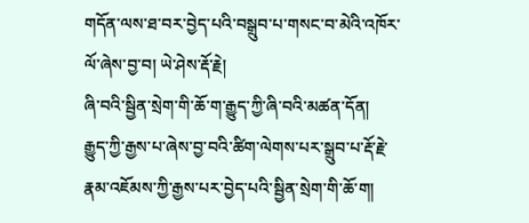གདོན་ལས་ཐ་བར་བྱེད་པའི་བསྒྲུབ་པ་གསང་བ་མེའི་འཁོར་ལོ་ཞེས་བྱ་བ། ཡེ་ཤེས་རྡོ་རྗེ།
ཞི་བའི་སྦྱིན་སྲེག་གི་ཆོ་ག་རྒྱུད་ཀྱི་ཞི་བའི་མཚན་དོན།
རྒྱུད་ཀྱི་རྒྱས་པ་ཞེས་བྱ་བའི་ཚིག་ལེགས་པར་སྒྲུབ་པ་རྡོ་རྗེ་རྣམ་འཇོམས་ཀྱི་རྒྱས་པར་བྱེད་པའི་སྦྱིན་སྲེག་གི་ཆོ་ག།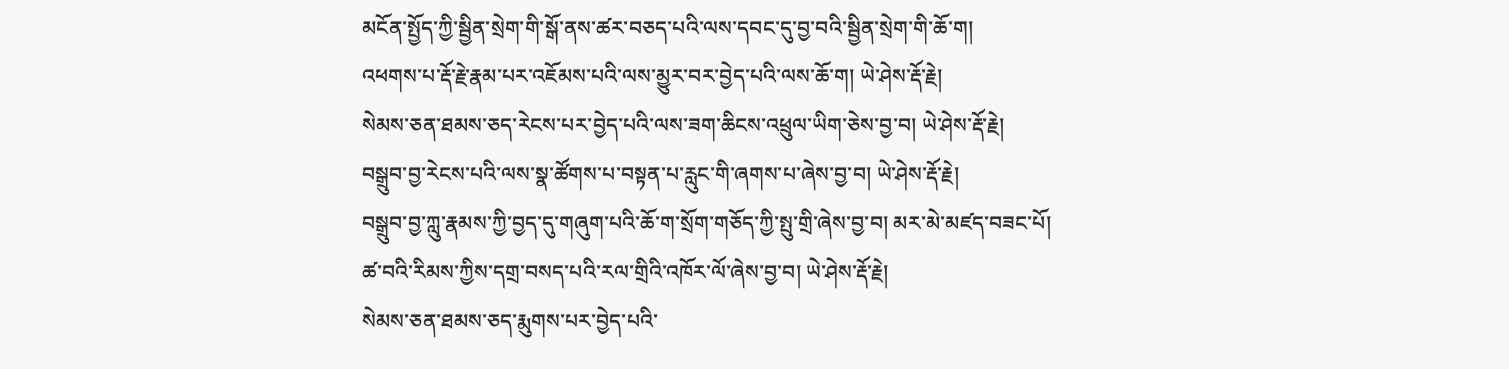མངོན་སྤྱོད་ཀྱི་སྦྱིན་སྲེག་གི་སྒོ་ནས་ཚར་བཅད་པའི་ལས་དབང་དུ་བྱ་བའི་སྦྱིན་སྲེག་གི་ཆོ་ག།
འཕགས་པ་རྡོ་རྗེ་རྣམ་པར་འཇོམས་པའི་ལས་མྱུར་བར་བྱེད་པའི་ལས་ཆོ་ག། ཡེ་ཤེས་རྡོ་རྗེ།
སེམས་ཅན་ཐམས་ཅད་རེངས་པར་བྱེད་པའི་ལས་ཟག་ཆིངས་འཕྲུལ་ཡིག་ཅེས་བྱ་བ། ཡེ་ཤེས་རྡོ་རྗེ།
བསྒྲུབ་བྱ་རེངས་པའི་ལས་སྣ་ཚོགས་པ་བསྟན་པ་རླུང་གི་ཞགས་པ་ཞེས་བྱ་བ། ཡེ་ཤེས་རྡོ་རྗེ།
བསྒྲུབ་བྱ་ཀླུ་རྣམས་ཀྱི་བྱད་དུ་གཞུག་པའི་ཆོ་ག་སྲོག་གཅོད་ཀྱི་སྤུ་གྲི་ཞེས་བྱ་བ། མར་མེ་མཛད་བཟང་པོ།
ཚ་བའི་རིམས་ཀྱིས་དགྲ་བསད་པའི་རལ་གྲིའི་འཁོར་ལོ་ཞེས་བྱ་བ། ཡེ་ཤེས་རྡོ་རྗེ།
སེམས་ཅན་ཐམས་ཅད་རྨུགས་པར་བྱེད་པའི་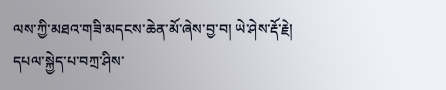ལས་ཀྱི་མཐའ་གཟི་མདངས་ཆེན་མོ་ཞེས་བྱ་བ། ཡེ་ཤེས་རྡོ་རྗེ།
དཔལ་སྐྱེད་པ་བཀྲ་ཤིས་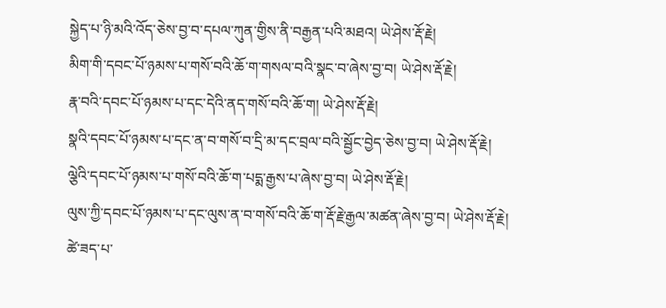སྐྱེད་པ་ཉི་མའི་འོད་ཅེས་བྱ་བ་དཔལ་ཀུན་གྱིས་ནི་བརྒྱན་པའི་མཐའ། ཡེ་ཤེས་རྡོ་རྗེ།
མིག་གི་དབང་པོ་ཉམས་པ་གསོ་བའི་ཆོ་ག་གསལ་བའི་སྣང་བ་ཞེས་བྱ་བ། ཡེ་ཤེས་རྡོ་རྗེ།
རྣ་བའི་དབང་པོ་ཉམས་པ་དང་དེའི་ནད་གསོ་བའི་ཆོ་ག། ཡེ་ཤེས་རྡོ་རྗེ།
སྣའི་དབང་པོ་ཉམས་པ་དང་ན་བ་གསོ་བ་དྲི་མ་དང་བྲལ་བའི་སྦྱོང་བྱེད་ཅེས་བྱ་བ། ཡེ་ཤེས་རྡོ་རྗེ།
ལྕེའི་དབང་པོ་ཉམས་པ་གསོ་བའི་ཆོ་ག་པདྨ་རྒྱས་པ་ཞེས་བྱ་བ། ཡེ་ཤེས་རྡོ་རྗེ།
ལུས་ཀྱི་དབང་པོ་ཉམས་པ་དང་ལུས་ན་བ་གསོ་བའི་ཆོ་ག་རྡོ་རྗེ་རྒྱལ་མཚན་ཞེས་བྱ་བ། ཡེ་ཤེས་རྡོ་རྗེ།
ཚེ་ཟད་པ་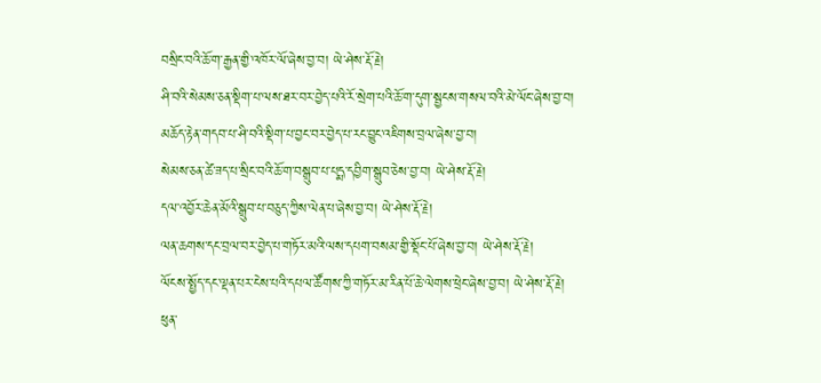བསྲིང་བའི་ཆོ་ག་རྒྱན་གྱི་འཁོར་ལོ་ཞེས་བྱ་བ། ཡེ་ཤེས་རྡོ་རྗེ།
ཤི་བའི་སེམས་ཅན་སྡིག་པ་ལས་ཐར་བར་བྱེད་པའི་རོ་སྲེག་པའི་ཆོ་ག་དུག་སྦྱངས་གསལ་བའི་མེ་ལོང་ཞེས་བྱ་བ།
མཆོད་རྟེན་གདབ་པ་ཤི་བའི་སྡིག་པ་བྱང་བར་བྱེད་པ་རང་བྱུང་འཇིགས་བྲལ་ཞེས་བྱ་བ།
སེམས་ཅན་ཚེ་ཟད་པ་སྲིང་བའི་ཆོ་ག་བསྒྲུབ་པ་པདྨ་དབྱིག་སྒྲུབ་ཅེས་བྱ་བ། ཡེ་ཤེས་རྡོ་རྗེ།
དལ་འབྱོར་ཆེན་མོའི་སྒྲུབ་པ་བཅུད་ཀྱིས་ལེན་པ་ཞེས་བྱ་བ། ཡེ་ཤེས་རྡོ་རྗེ།
ལན་ཆགས་དང་བྲལ་བར་བྱེད་པ་གཏོར་མའི་ལས་དཔག་བསམ་གྱི་སྡོང་པོ་ཞེས་བྱ་བ། ཡེ་ཤེས་རྡོ་རྗེ།
ལོངས་སྤྱོད་དང་ལྡན་པར་ངེས་པའི་དཔལ་ཚོགས་ཀྱི་གཏོར་མ་རིན་པོ་ཆེ་ལེགས་ཕྲེང་ཞེས་བྱ་བ། ཡེ་ཤེས་རྡོ་རྗེ།
ཕུན་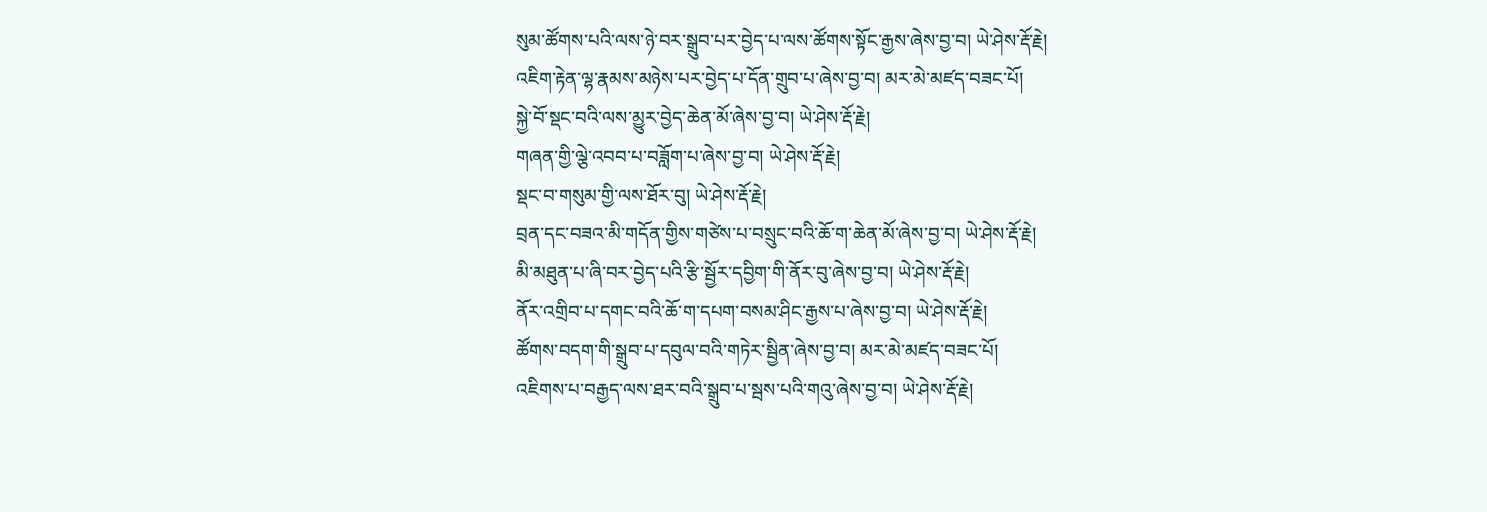སུམ་ཚོགས་པའི་ལས་ཉེ་བར་སྒྲུབ་པར་བྱེད་པ་ལས་ཚོགས་སྟོང་རྒྱས་ཞེས་བྱ་བ། ཡེ་ཤེས་རྡོ་རྗེ།
འཇིག་རྟེན་ལྷ་རྣམས་མཉེས་པར་བྱེད་པ་དོན་གྲུབ་པ་ཞེས་བྱ་བ། མར་མེ་མཛད་བཟང་པོ།
སྐྱེ་བོ་སྡང་བའི་ལས་མྱུར་བྱེད་ཆེན་མོ་ཞེས་བྱ་བ། ཡེ་ཤེས་རྡོ་རྗེ།
གཞན་གྱི་ལྕེ་འབབ་པ་བཟློག་པ་ཞེས་བྱ་བ། ཡེ་ཤེས་རྡོ་རྗེ།
སྡང་བ་གསུམ་གྱི་ལས་ཐོར་བུ། ཡེ་ཤེས་རྡོ་རྗེ།
བྲན་དང་བཟའ་མི་གདོན་གྱིས་གཙེས་པ་བསྲུང་བའི་ཆོ་ག་ཆེན་མོ་ཞེས་བྱ་བ། ཡེ་ཤེས་རྡོ་རྗེ།
མི་མཐུན་པ་ཞི་བར་བྱེད་པའི་རྩི་སྦྱོར་དབྱིག་གི་ནོར་བུ་ཞེས་བྱ་བ། ཡེ་ཤེས་རྡོ་རྗེ།
ནོར་འགྲིབ་པ་དགང་བའི་ཆོ་ག་དཔག་བསམ་ཤིང་རྒྱས་པ་ཞེས་བྱ་བ། ཡེ་ཤེས་རྡོ་རྗེ།
ཚོགས་བདག་གི་སྒྲུབ་པ་དབུལ་བའི་གཏེར་སྦྱིན་ཞེས་བྱ་བ། མར་མེ་མཛད་བཟང་པོ།
འཇིགས་པ་བརྒྱད་ལས་ཐར་བའི་སྒྲུབ་པ་སྦས་པའི་གའུ་ཞེས་བྱ་བ། ཡེ་ཤེས་རྡོ་རྗེ།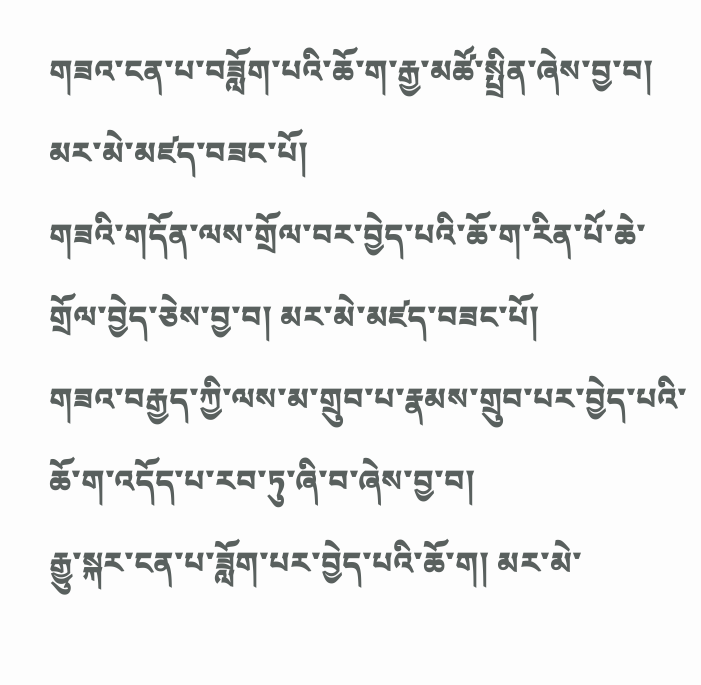གཟའ་ངན་པ་བཟློག་པའི་ཆོ་ག་རྒྱ་མཚོ་སྤྲིན་ཞེས་བྱ་བ། མར་མེ་མཛད་བཟང་པོ།
གཟའི་གདོན་ལས་གྲོལ་བར་བྱེད་པའི་ཆོ་ག་རིན་པོ་ཆེ་གྲོལ་བྱེད་ཅེས་བྱ་བ། མར་མེ་མཛད་བཟང་པོ།
གཟའ་བརྒྱད་ཀྱི་ལས་མ་གྲུབ་པ་རྣམས་གྲུབ་པར་བྱེད་པའི་ཆོ་ག་འདོད་པ་རབ་ཏུ་ཞི་བ་ཞེས་བྱ་བ།
རྒྱུ་སྐར་ངན་པ་ཟློག་པར་བྱེད་པའི་ཆོ་ག། མར་མེ་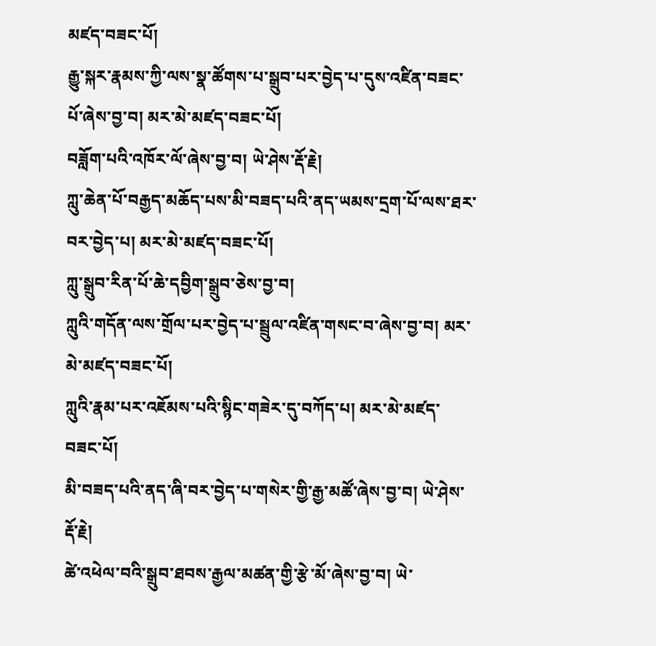མཛད་བཟང་པོ།
རྒྱུ་སྐར་རྣམས་ཀྱི་ལས་སྣ་ཚོགས་པ་སྒྲུབ་པར་བྱེད་པ་དུས་འཛིན་བཟང་པོ་ཞེས་བྱ་བ། མར་མེ་མཛད་བཟང་པོ།
བཟློག་པའི་འཁོར་ལོ་ཞེས་བྱ་བ། ཡེ་ཤེས་རྡོ་རྗེ།
ཀླུ་ཆེན་པོ་བརྒྱད་མཆོད་པས་མི་བཟད་པའི་ནད་ཡམས་དྲག་པོ་ལས་ཐར་བར་བྱེད་པ། མར་མེ་མཛད་བཟང་པོ།
ཀླུ་སྒྲུབ་རིན་པོ་ཆེ་དབྱིག་སྒྲུབ་ཅེས་བྱ་བ།
ཀླུའི་གདོན་ལས་གྲོལ་པར་བྱེད་པ་སྦྲུལ་འཛིན་གསང་བ་ཞེས་བྱ་བ། མར་མེ་མཛད་བཟང་པོ།
ཀླུའི་རྣམ་པར་འཇོམས་པའི་སྙིང་གཟེར་དུ་བཀོད་པ། མར་མེ་མཛད་བཟང་པོ།
མི་བཟད་པའི་ནད་ཞི་བར་བྱེད་པ་གསེར་གྱི་རྒྱ་མཚོ་ཞེས་བྱ་བ། ཡེ་ཤེས་རྡོ་རྗེ།
ཚེ་འཕེལ་བའི་སྒྲུབ་ཐབས་རྒྱལ་མཚན་གྱི་རྩེ་མོ་ཞེས་བྱ་བ། ཡེ་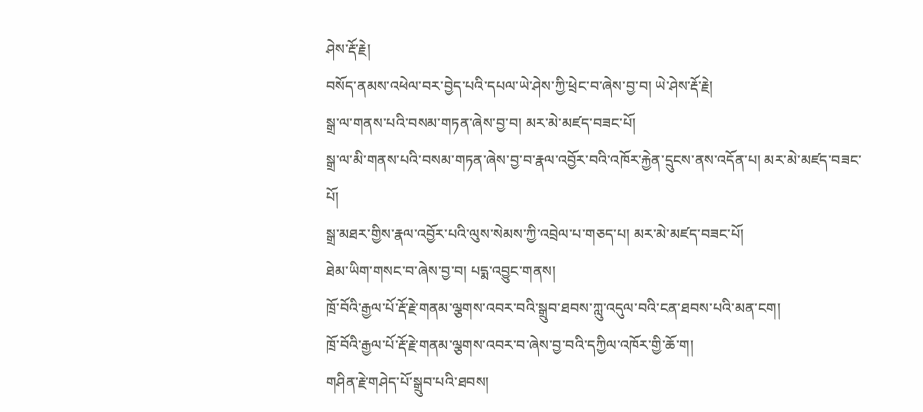ཤེས་རྡོ་རྗེ།
བསོད་ནམས་འཕེལ་བར་བྱེད་པའི་དཔལ་ཡེ་ཤེས་ཀྱི་ཕྲེང་བ་ཞེས་བྱ་བ། ཡེ་ཤེས་རྡོ་རྗེ།
སྒྲ་ལ་གནས་པའི་བསམ་གཏན་ཞེས་བྱ་བ། མར་མེ་མཛད་བཟང་པོ།
སྒྲ་ལ་མི་གནས་པའི་བསམ་གཏན་ཞེས་བྱ་བ་རྣལ་འབྱོར་བའི་འཁོར་རྐྱེན་དྲུངས་ནས་འདོན་པ། མར་མེ་མཛད་བཟང་པོ།
སྒྲ་མཐར་གྱིས་རྣལ་འབྱོར་པའི་ལུས་སེམས་ཀྱི་འབྲེལ་པ་གཅད་པ། མར་མེ་མཛད་བཟང་པོ།
ཐེམ་ཡིག་གསང་བ་ཞེས་བྱ་བ། པདྨ་འབྱུང་གནས།
ཁྲོ་བོའི་རྒྱལ་པོ་རྡོ་རྗེ་གནམ་ལྕགས་འབར་བའི་སྒྲུབ་ཐབས་ཀླུ་འདུལ་བའི་ངན་ཐབས་པའི་མན་ངག།
ཁྲོ་བོའི་རྒྱལ་པོ་རྡོ་རྗེ་གནམ་ལྕགས་འབར་བ་ཞེས་བྱ་བའི་དཀྱིལ་འཁོར་གྱི་ཆོ་ག།
གཤིན་རྗེ་གཤེད་པོ་སྒྲུབ་པའི་ཐབས།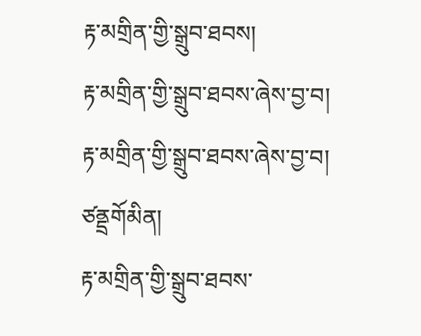རྟ་མགྲིན་གྱི་སྒྲུབ་ཐབས།
རྟ་མགྲིན་གྱི་སྒྲུབ་ཐབས་ཞེས་བྱ་བ།
རྟ་མགྲིན་གྱི་སྒྲུབ་ཐབས་ཞེས་བྱ་བ། ཙནྡྲགོམིན།
རྟ་མགྲིན་གྱི་སྒྲུབ་ཐབས་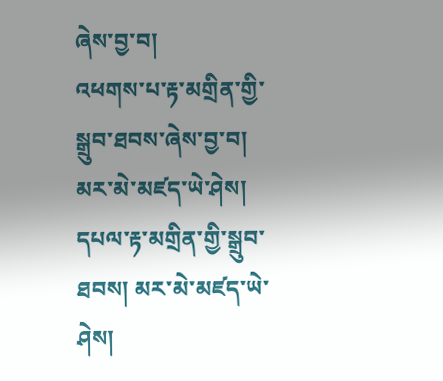ཞེས་བྱ་བ།
འཕགས་པ་རྟ་མགྲིན་གྱི་སྒྲུབ་ཐབས་ཞེས་བྱ་བ། མར་མེ་མཛད་ཡེ་ཤེས།
དཔལ་རྟ་མགྲིན་གྱི་སྒྲུབ་ཐབས། མར་མེ་མཛད་ཡེ་ཤེས།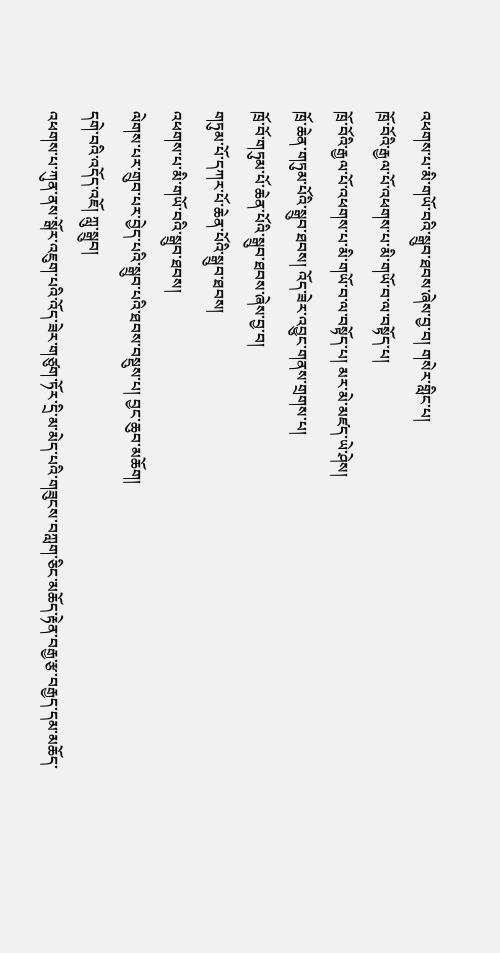འཕགས་པ་མི་གཡོ་བའི་སྒྲུབ་ཐབས་ཞེས་བྱ་བ། གསེར་གླིང་པ།
ཁྲོ་བོའི་རྒྱལ་པོ་འཕགས་པ་མི་གཡོ་བ་ལ་བསྟོད་པ།
ཁྲོ་བོའི་རྒྱལ་པོ་འཕགས་པ་མི་གཡོ་བ་ལ་བསྟོད་པ། མར་མེ་མཛད་ཡེ་ཤེས།
ཁྲོ་ཆེན་གཏུམ་པོའི་སྒྲུབ་ཐབས། འོད་ཟེར་འབྱུང་གནས་གྲགས་པ།
ཁྲོ་བོ་གཏུམ་པོ་ཆེན་པོའི་སྒྲུབ་ཐབས་ཞེས་བྱ་བ།
གཏུམ་པོ་དཀར་པོ་ཆེན་པོའི་སྒྲུབ་ཐབས།
འཕགས་པ་མི་གཡོ་བའི་སྒྲུབ་ཐབས།
ལེགས་པར་གྲུབ་པར་བྱེད་པའི་སྒྲུབ་པའི་ཐབས་བསྡུས་པ། བྱང་ཆུབ་མཆོག།
དགེ་བའི་འདོད་འཇོ། ཀླུ་སྒྲུབ།
འཕགས་པ་ཀུན་ནས་སྒོར་འཇུག་པའི་འོད་ཟེར་གཙུག་ཏོར་དྲི་མ་མེད་པའི་གཟུངས་བཀླག་ཅིང་མཆོད་རྟེན་བརྒྱ་རྩ་བརྒྱད་དམ་མཆོད་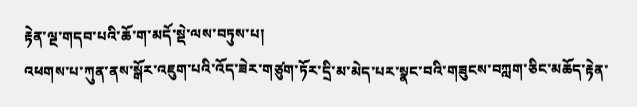རྟེན་ལྔ་གདབ་པའི་ཆོ་ག་མདོ་སྡེ་ལས་བཏུས་པ།
འཕགས་པ་ཀུན་ནས་སྒོར་འཇུག་པའི་འོད་ཟེར་གཙུག་ཏོར་དྲི་མ་མེད་པར་སྣང་བའི་གཟུངས་བཀླག་ཅིང་མཆོད་རྟེན་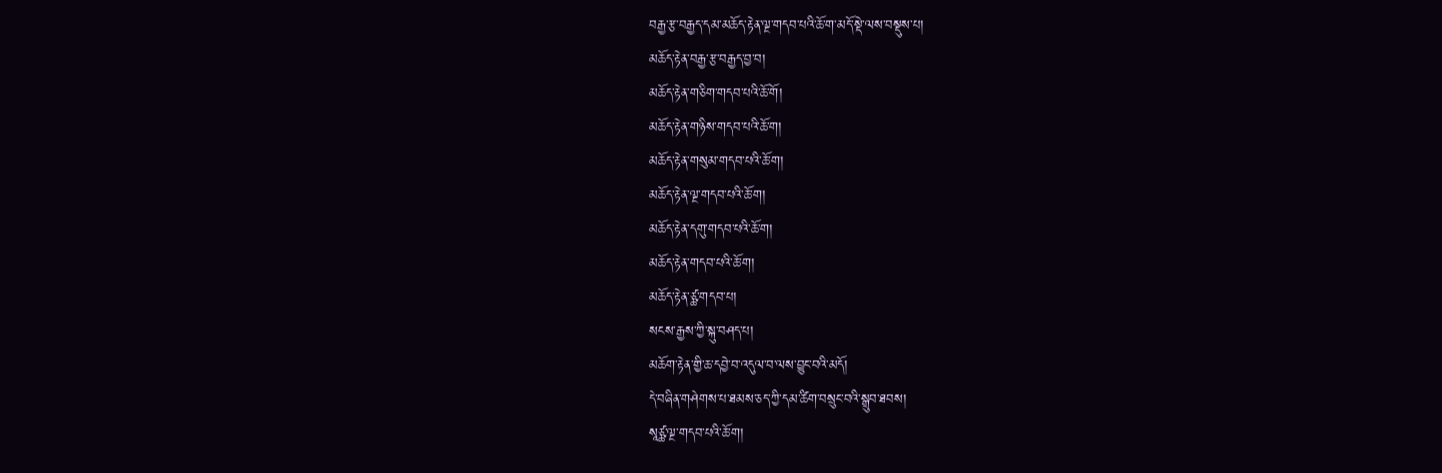བརྒྱ་རྩ་བརྒྱད་དམ་མཆོད་རྟེན་ལྔ་གདབ་པའི་ཆོ་ག་མདོ་སྡེ་ལས་བསྡུས་པ།
མཆོད་རྟེན་བརྒྱ་རྩ་བརྒྱད་བྱ་བ།
མཆོད་རྟེན་གཅིག་གདབ་པའི་ཆོ་གོ།
མཆོད་རྟེན་གཉིས་གདབ་པའི་ཆོ་ག།
མཆོད་རྟེན་གསུམ་གདབ་པའི་ཆོ་ག།
མཆོད་རྟེན་ལྔ་གདབ་པའི་ཆོ་ག།
མཆོད་རྟེན་དགུ་གདབ་པའི་ཆོ་ག།
མཆོད་རྟེན་གདབ་པའི་ཆོ་ག།
མཆོད་རྟེན་ཙྪ་གདབ་པ།
སངས་རྒྱས་ཀྱི་སྐུ་བཤད་པ།
མཆོག་རྟེན་གྱི་ཆ་དབྱེ་བ་འདུལ་བ་ལས་བྱུང་བའི་མདོ།
དེ་བཞིན་གཤེགས་པ་ཐམས་ཅད་ཀྱི་དམ་ཚིག་བསྲུང་བའི་སྒྲུབ་ཐབས།
སཱཙྪ་ལྔ་གདབ་པའི་ཆོ་ག།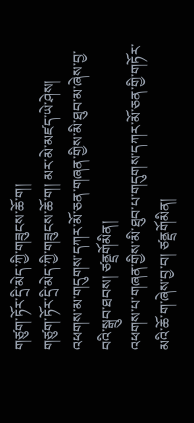གཙུག་ཏོར་དྲི་མེད་ཀྱི་གཟུངས་ཆོ་ག།
གཙུག་ཏོར་དྲི་མེད་ཀྱི་གཟུངས་ཆོ་ག། མར་མེ་མཛད་ཡེ་ཤེས།
འཕགས་མ་གདུགས་དཀར་མོ་ཅན་གཞན་གྱིས་མི་ཐུབ་མ་ཞེས་བྱ་བའི་སྒྲུབ་ཐབས། ཙནྡྲགོམིན།
འཕགས་པ་གཞན་གྱིས་མི་ཐུབ་པ་གདུགས་དཀར་མོ་ཅན་གྱི་གཏོར་མའི་ཆོ་ག་ཞེས་བྱ་བ། ཙནྡྲགོམིན།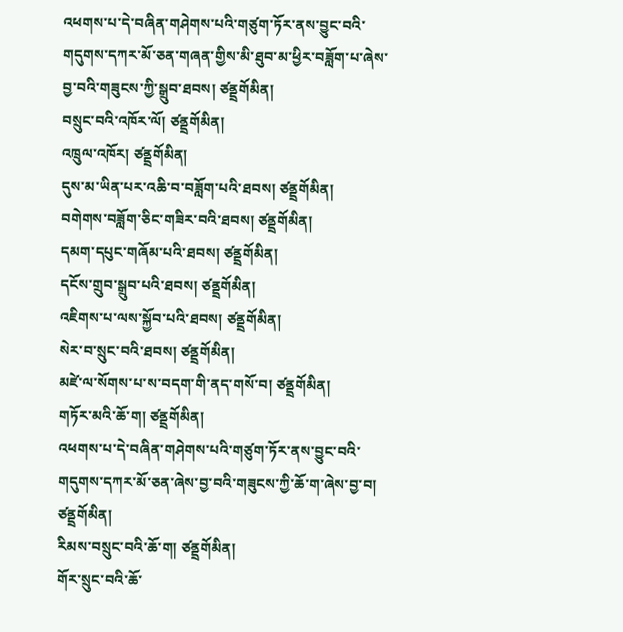འཕགས་པ་དེ་བཞིན་གཤེགས་པའི་གཙུག་ཏོར་ནས་བྱུང་བའི་གདུགས་དཀར་མོ་ཅན་གཞན་གྱིས་མི་ཐུབ་མ་ཕྱིར་བཟློག་པ་ཞེས་བྱ་བའི་གཟུངས་ཀྱི་སྒྲུབ་ཐབས། ཙནྡྲགོམིན།
བསྲུང་བའི་འཁོར་ལོ། ཙནྡྲགོམིན།
འཁྲུལ་འཁོར། ཙནྡྲགོམིན།
དུས་མ་ཡིན་པར་འཆི་བ་བཟློག་པའི་ཐབས། ཙནྡྲགོམིན།
བགེགས་བཟློག་ཅིང་གཟིར་བའི་ཐབས། ཙནྡྲགོམིན།
དམག་དཔུང་གཞོམ་པའི་ཐབས། ཙནྡྲགོམིན།
དངོས་གྲུབ་སྒྲུབ་པའི་ཐབས། ཙནྡྲགོམིན།
འཇིགས་པ་ལས་སྐྱོབ་པའི་ཐབས། ཙནྡྲགོམིན།
སེར་བ་སྲུང་བའི་ཐབས། ཙནྡྲགོམིན།
མཛེ་ལ་སོགས་པ་ས་བདག་གི་ནད་གསོ་བ། ཙནྡྲགོམིན།
གཏོར་མའི་ཆོ་ག། ཙནྡྲགོམིན།
འཕགས་པ་དེ་བཞིན་གཤེགས་པའི་གཙུག་ཏོར་ནས་བྱུང་བའི་གདུགས་དཀར་མོ་ཅན་ཞེས་བྱ་བའི་གཟུངས་ཀྱི་ཆོ་ག་ཞེས་བྱ་བ། ཙནྡྲགོམིན།
རིམས་བསྲུང་བའི་ཆོ་ག། ཙནྡྲགོམིན།
གོར་སྲུང་བའི་ཆོ་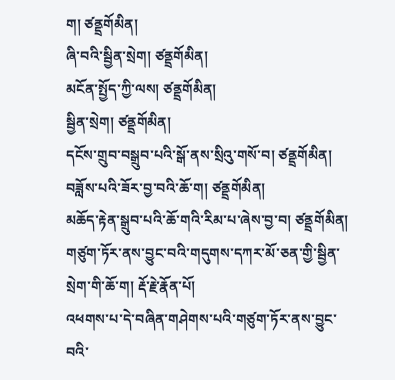ག། ཙནྡྲགོམིན།
ཞི་བའི་སྦྱིན་སྲེག། ཙནྡྲགོམིན།
མངོན་སྤྱོད་ཀྱི་ལས། ཙནྡྲགོམིན།
སྦྱིན་སྲེག། ཙནྡྲགོམིན།
དངོས་གྲུབ་བསྒྲུབ་པའི་སྒོ་ནས་སྲིའུ་གསོ་བ། ཙནྡྲགོམིན།
བཟློས་པའི་ཟོར་བྱ་བའི་ཆོ་ག། ཙནྡྲགོམིན།
མཆོད་རྟེན་སྒྲུབ་པའི་ཆོ་གའི་རིམ་པ་ཞེས་བྱ་བ། ཙནྡྲགོམིན།
གཙུག་ཏོར་ནས་བྱུང་བའི་གདུགས་དཀར་མོ་ཅན་གྱི་སྦྱིན་སྲེག་གི་ཆོ་ག། རྡོ་རྗེ་རྣོན་པོ།
འཕགས་པ་དེ་བཞིན་གཤེགས་པའི་གཙུག་ཏོར་ནས་བྱུང་བའི་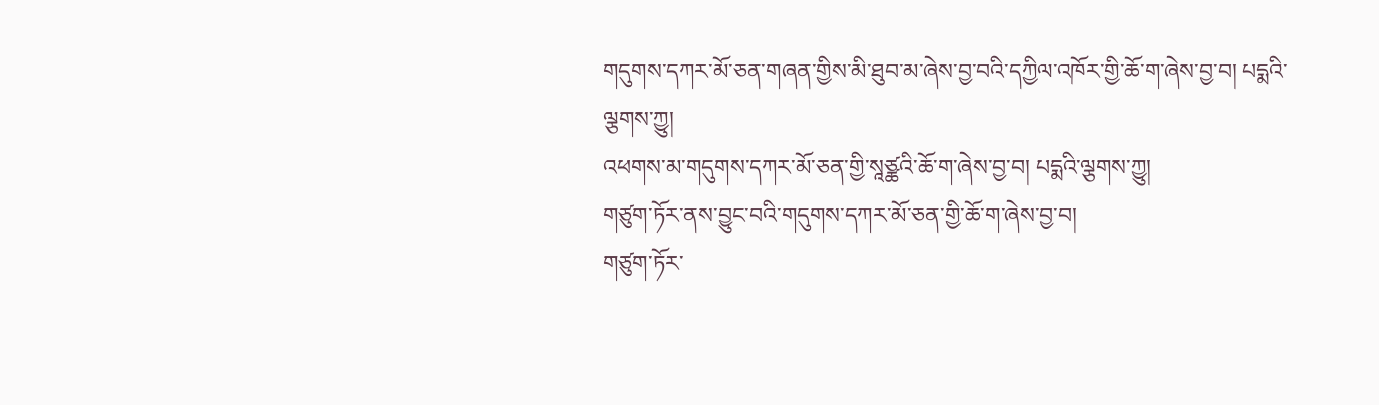གདུགས་དཀར་མོ་ཅན་གཞན་གྱིས་མི་ཐུབ་མ་ཞེས་བྱ་བའི་དཀྱིལ་འཁོར་གྱི་ཆོ་ག་ཞེས་བྱ་བ། པདྨའི་ལྕགས་ཀྱུ།
འཕགས་མ་གདུགས་དཀར་མོ་ཅན་གྱི་སཱཙྪའི་ཆོ་ག་ཞེས་བྱ་བ། པདྨའི་ལྕགས་ཀྱུ།
གཙུག་ཏོར་ནས་བྱུང་བའི་གདུགས་དཀར་མོ་ཅན་གྱི་ཆོ་ག་ཞེས་བྱ་བ།
གཙུག་ཏོར་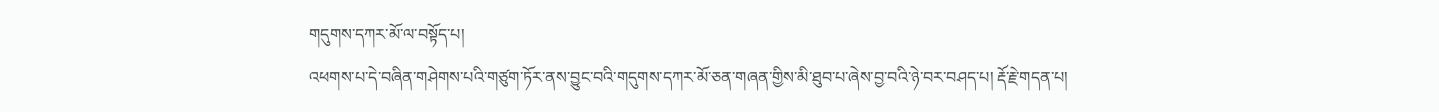གདུགས་དཀར་མོ་ལ་བསྟོད་པ།
འཕགས་པ་དེ་བཞིན་གཤེགས་པའི་གཙུག་ཏོར་ནས་བྱུང་བའི་གདུགས་དཀར་མོ་ཅན་གཞན་གྱིས་མི་ཐུབ་པ་ཞེས་བྱ་བའི་ཉེ་བར་བཤད་པ། རྡོ་རྗེ་གདན་པ།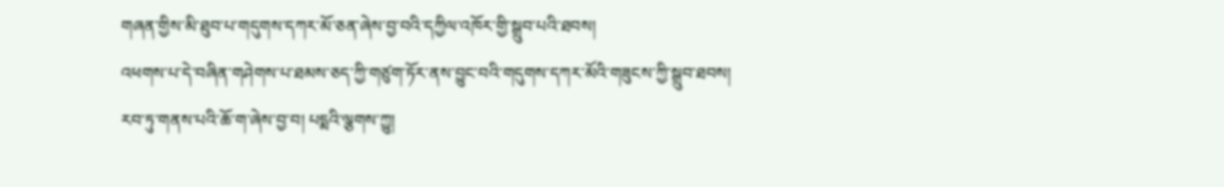གཞན་གྱིས་མི་ཐུབ་པ་གདུགས་དཀར་མོ་ཅན་ཞེས་བྱ་བའི་དཀྱིལ་འཁོར་གྱི་སྒྲུབ་པའི་ཐབས།
འཕགས་པ་དེ་བཞིན་གཤེགས་པ་ཐམས་ཅད་ཀྱི་གཙུག་ཏོར་ནས་བྱུང་བའི་གདུགས་དཀར་མོའི་གཟུངས་ཀྱི་སྒྲུབ་ཐབས།
རབ་ཏུ་གནས་པའི་ཆོ་ག་ཞེས་བྱ་བ། པདྨའི་ལྕགས་ཀྱུ།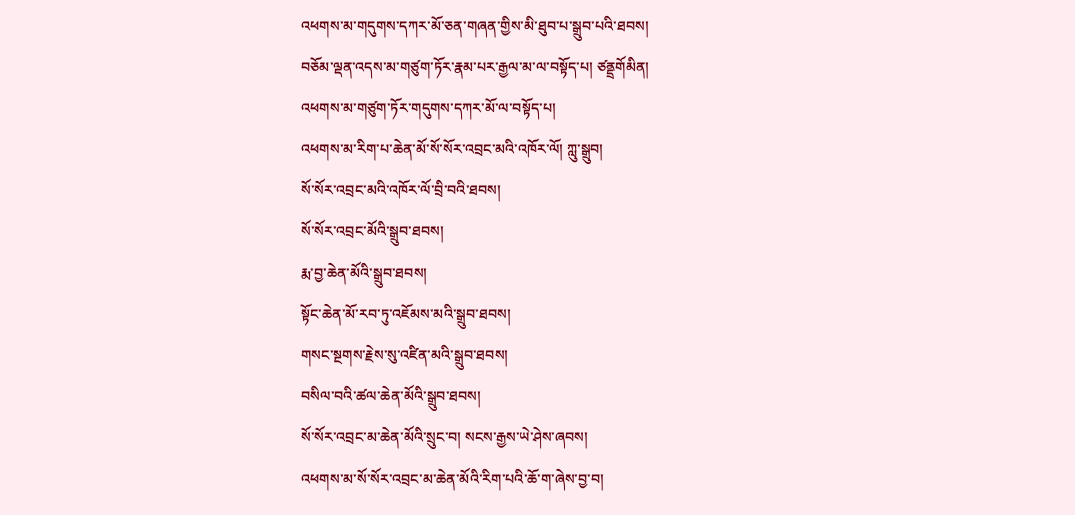འཕགས་མ་གདུགས་དཀར་མོ་ཅན་གཞན་གྱིས་མི་ཐུབ་པ་སྒྲུབ་པའི་ཐབས།
བཅོམ་ལྡན་འདས་མ་གཙུག་ཏོར་རྣམ་པར་རྒྱལ་མ་ལ་བསྟོད་པ། ཙནྡྲགོམིན།
འཕགས་མ་གཙུག་ཏོར་གདུགས་དཀར་མོ་ལ་བསྟོད་པ།
འཕགས་མ་རིག་པ་ཆེན་མོ་སོ་སོར་འབྲང་མའི་འཁོར་ལོ། ཀླུ་སྒྲུབ།
སོ་སོར་འབྲང་མའི་འཁོར་ལོ་བྲི་བའི་ཐབས།
སོ་སོར་འབྲང་མོའི་སྒྲུབ་ཐབས།
རྨ་བྱ་ཆེན་མོའི་སྒྲུབ་ཐབས།
སྟོང་ཆེན་མོ་རབ་ཏུ་འཇོམས་མའི་སྒྲུབ་ཐབས།
གསང་སྔགས་རྗེས་སུ་འཛིན་མའི་སྒྲུབ་ཐབས།
བསིལ་བའི་ཚལ་ཆེན་མོའི་སྒྲུབ་ཐབས།
སོ་སོར་འབྲང་མ་ཆེན་མོའི་སྲུང་བ། སངས་རྒྱས་ཡེ་ཤེས་ཞབས།
འཕགས་མ་སོ་སོར་འབྲང་མ་ཆེན་མོའི་རིག་པའི་ཆོ་ག་ཞེས་བྱ་བ།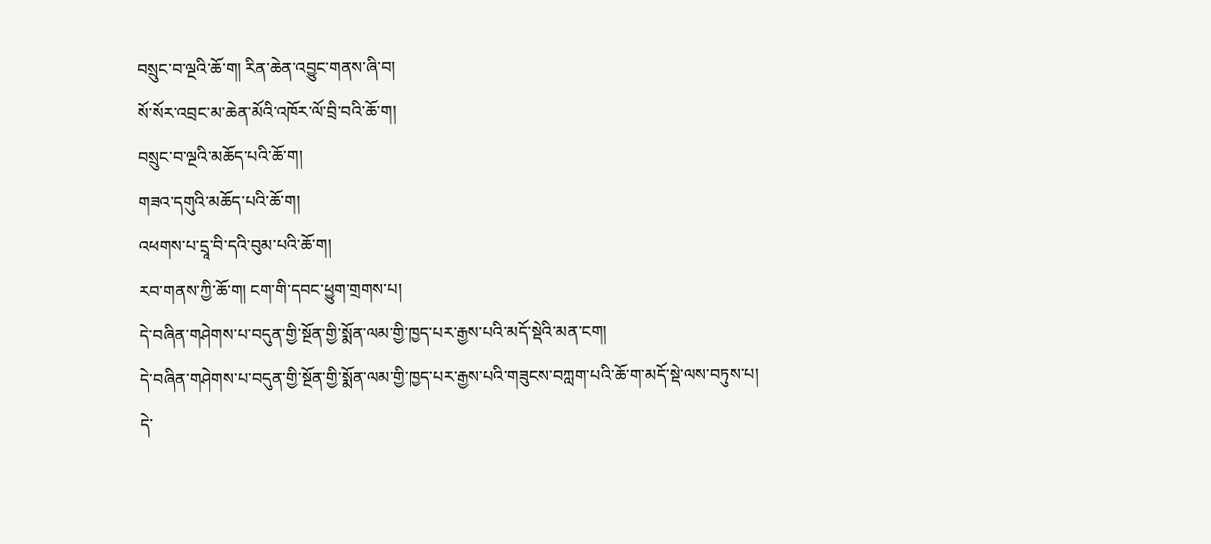བསྲུང་བ་ལྔའི་ཆོ་ག། རིན་ཆེན་འབྱུང་གནས་ཞི་བ།
སོ་སོར་འབྲང་མ་ཆེན་མོའི་འཁོར་ལོ་བྲི་བའི་ཆོ་ག།
བསྲུང་བ་ལྔའི་མཆོད་པའི་ཆོ་ག།
གཟའ་དགུའི་མཆོད་པའི་ཆོ་ག།
འཕགས་པ་དྲཱ་བི་དའི་བུམ་པའི་ཆོ་ག།
རབ་གནས་ཀྱི་ཆོ་ག། ངག་གི་དབང་ཕྱུག་གྲགས་པ།
དེ་བཞིན་གཤེགས་པ་བདུན་གྱི་སྔོན་གྱི་སྨོན་ལམ་གྱི་ཁྱད་པར་རྒྱས་པའི་མདོ་སྡེའི་མན་ངག།
དེ་བཞིན་གཤེགས་པ་བདུན་གྱི་སྔོན་གྱི་སྨོན་ལམ་གྱི་ཁྱད་པར་རྒྱས་པའི་གཟུངས་བཀླག་པའི་ཆོ་ག་མདོ་སྡེ་ལས་བཏུས་པ།
དེ་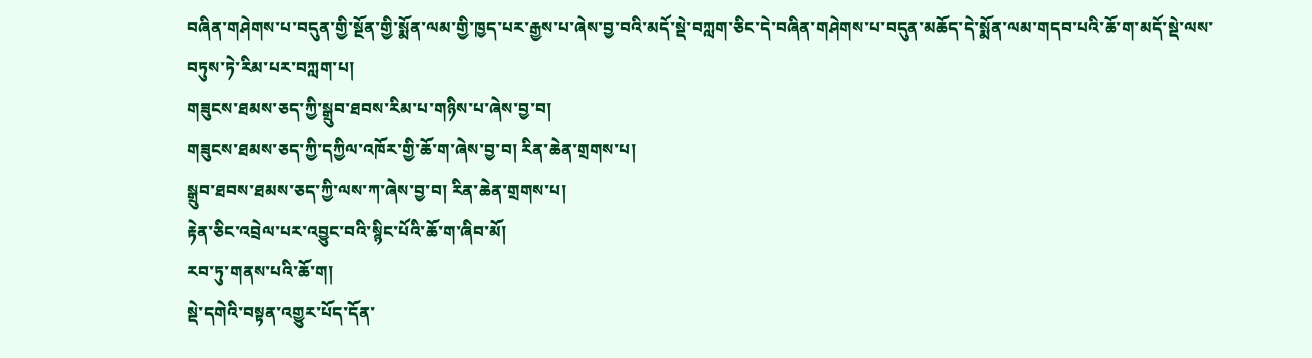བཞིན་གཤེགས་པ་བདུན་གྱི་སྔོན་གྱི་སྨོན་ལམ་གྱི་ཁྱད་པར་རྒྱས་པ་ཞེས་བྱ་བའི་མདོ་སྡེ་བཀླག་ཅིང་དེ་བཞིན་གཤེགས་པ་བདུན་མཆོད་དེ་སྨོན་ལམ་གདབ་པའི་ཆོ་ག་མདོ་སྡེ་ལས་བཏུས་ཏེ་རིམ་པར་བཀླག་པ།
གཟུངས་ཐམས་ཅད་ཀྱི་སྒྲུབ་ཐབས་རིམ་པ་གཉིས་པ་ཞེས་བྱ་བ།
གཟུངས་ཐམས་ཅད་ཀྱི་དཀྱིལ་འཁོར་གྱི་ཆོ་ག་ཞེས་བྱ་བ། རིན་ཆེན་གྲགས་པ།
སྒྲུབ་ཐབས་ཐམས་ཅད་ཀྱི་ལས་ཀ་ཞེས་བྱ་བ། རིན་ཆེན་གྲགས་པ།
རྟེན་ཅིང་འབྲེལ་པར་འབྱུང་བའི་སྙིང་པོའི་ཆོ་ག་ཞིབ་མོ།
རབ་ཏུ་གནས་པའི་ཆོ་ག།
སྡེ་དགེའི་བསྟན་འགྱུར་པོད་དོན་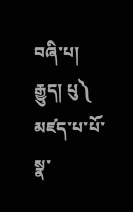བཞི་པ།
རྒྱུད། པུ༽
མཛད་པ་པོ་སྣ་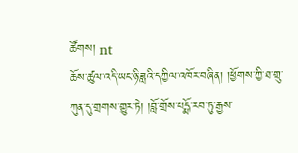ཚོགས། nt
ཆོས་ཚུལ་འདི་ཡང་ཉི་ཟླའི་དཀྱིལ་འཁོར་བཞིན། །ཕྱོགས་ཀྱི་ཐ་གྲུ་ཀུན་དུ་གྲགས་གྱུར་ཏེ། །བློ་གྲོས་པདྨོ་རབ་ཏུ་རྒྱས་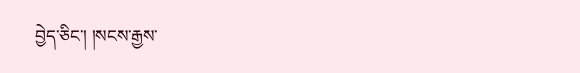བྱེད་ཅིང་། །སངས་རྒྱས་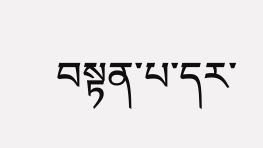བསྟན་པ་དར་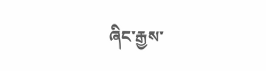ཞིང་རྒྱས་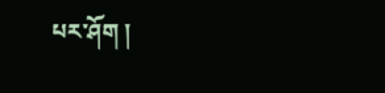པར་ཤོག །